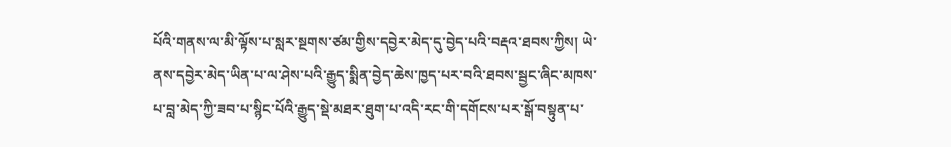པོའི་གནས་ལ་མི་ལྟོས་པ་སླར་སྔགས་ཙམ་གྱིས་དབྱེར་མེད་དུ་བྱེད་པའི་བརྡའ་ཐབས་ཀྱིས། ཡེ་ནས་དབྱེར་མེད་ཡིན་པ་ལ་ཤེས་པའི་རྒྱུད་སྨིན་བྱེད་ཆེས་ཁྱད་པར་བའི་ཐབས་སྦྱང་ཞིང་མཁས་པ་བླ་མེད་ཀྱི་ཟབ་པ་སྙིང་པོའི་རྒྱུད་སྡེ་མཐར་ཐུག་པ་འདི་རང་གི་དགོངས་པར་སྒོ་བསྟུན་པ་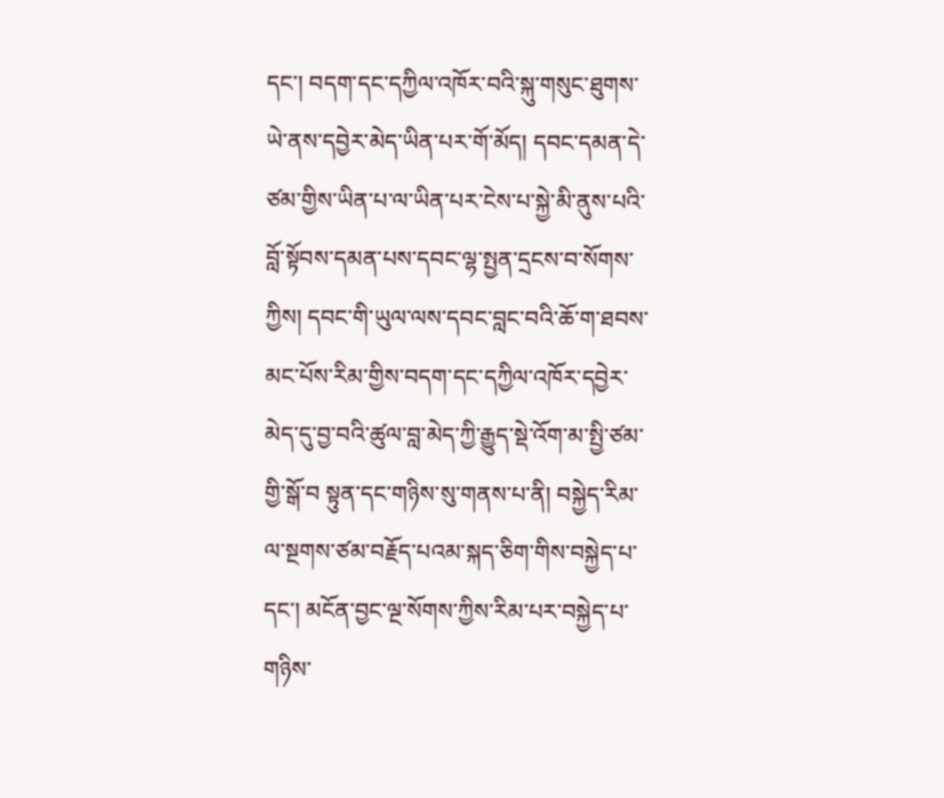དང་། བདག་དང་དཀྱིལ་འཁོར་བའི་སྐུ་གསུང་ཐུགས་ཡེ་ནས་དབྱེར་མེད་ཡིན་པར་གོ་མོད། དབང་དམན་དེ་ཙམ་གྱིས་ཡིན་པ་ལ་ཡིན་པར་ངེས་པ་སྐྱེ་མི་ནུས་པའི་བློ་སྟོབས་དམན་པས་དབང་ལྷ་སྤྱན་དྲངས་བ་སོགས་ཀྱིས། དབང་གི་ཡུལ་ལས་དབང་བླང་བའི་ཆོ་ག་ཐབས་མང་པོས་རིམ་གྱིས་བདག་དང་དཀྱིལ་འཁོར་དབྱེར་མེད་དུ་བྱ་བའི་ཚུལ་བླ་མེད་ཀྱི་རྒྱུད་སྡེ་འོག་མ་སྤྱི་ཙམ་གྱི་སྒོ་བ སྟུན་དང་གཉིས་སུ་གནས་པ་ནི། བསྐྱེད་རིམ་ལ་སྔགས་ཙམ་བརྗོད་པའམ་སྐད་ཅིག་གིས་བསྐྱེད་པ་དང་། མངོན་བྱང་ལྔ་སོགས་ཀྱིས་རིམ་པར་བསྐྱེད་པ་གཉིས་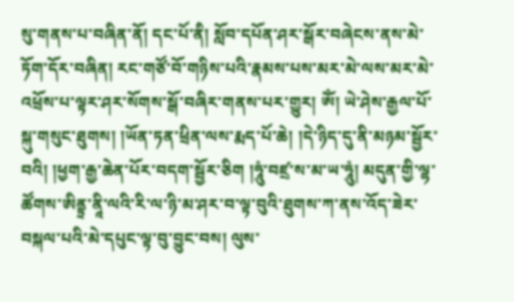སུ་གནས་པ་བཞིན་ནོ། དང་པོ་ནི། སློབ་དཔོན་ཤར་སྒོར་བཞེངས་ནས་མེ་ཏོག་དོར་བཞིན། རང་གཙོ་བོ་གཉིས་པའི་རྣམས་པས་མར་མེ་ལས་མར་མེ་འཕྲོས་པ་ལྟར་ཤར་སོགས་སྒོ་བཞིར་གནས་པར་གྱུར། ༀ། ཡེ་ཤེས་རྒྱལ་པོ་སྐུ་གསུང་ཐུགས། །ཡོན་ཏན་ཕྲིན་ལས་རྨད་པོ་ཆེ། །དེ་ཉིད་དུ་ནི་མཉམ་སྦྱོར་བའི། །ཕྱག་རྒྱ་ཆེན་པོར་བདག་སྦྱོར་ཅིག །ཧཱུཾ་བཛྲ་ས་མ་ཡ་ཧཱུཾ། མདུན་གྱི་ལྷ་ཚོགས་ཨིནྟྲ་ནཱི་ལའི་རི་ལ་ཉི་མ་ཤར་བ་ལྟ་བུའི་ཐུགས་ཀ་ནས་འོད་ཟེར་བསྐལ་པའི་མེ་དཔུང་ལྟ་བུ་བྱུང་བས། ལུས་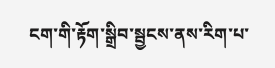ངག་གི་རྟོག་སྒྲིབ་སྦྱངས་ནས་རིག་པ་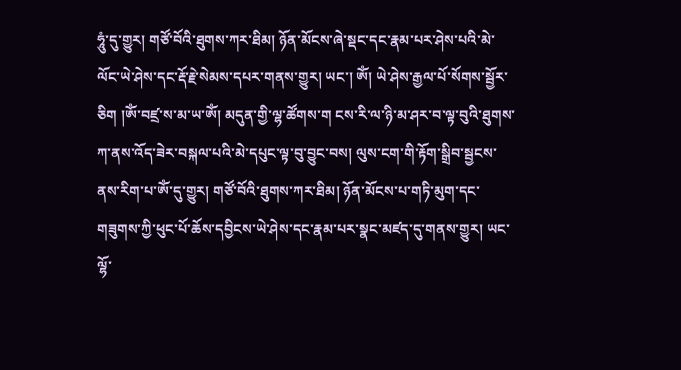ཧཱུཾ་དུ་གྱུར། གཙོ་བོའི་ཐུགས་ཀར་ཐིམ། ཉོན་མོངས་ཞེ་སྡང་དང་རྣམ་པར་ཤེས་པའི་མེ་ལོང་ཡེ་ཤེས་དང་རྡོ་རྗེ་སེམས་དཔར་གནས་གྱུར། ཡང་། ༀ། ཡེ་ཤེས་རྒྱལ་པོ་སོགས་སྦྱོར་ཅིག །ༀ་བཛྲ་ས་མ་ཡ་ༀ། མདུན་གྱི་ལྷ་ཚོགས་ག ངས་རི་ལ་ཉི་མ་ཤར་བ་ལྟ་བུའི་ཐུགས་ཀ་ནས་འོད་ཟེར་བསྐལ་པའི་མེ་དཔུང་ལྟ་བུ་བྱུང་བས། ལུས་ངག་གི་རྟོག་སྒྲིབ་སྦྱངས་ནས་རིག་པ་ༀ་དུ་གྱུར། གཙོ་བོའི་ཐུགས་ཀར་ཐིམ། ཉོན་མོངས་པ་གཏི་མུག་དང་གཟུགས་ཀྱི་ཕུང་པོ་ཆོས་དབྱིངས་ཡེ་ཤེས་དང་རྣམ་པར་སྣང་མཛད་དུ་གནས་གྱུར། ཡང་ལྷོ་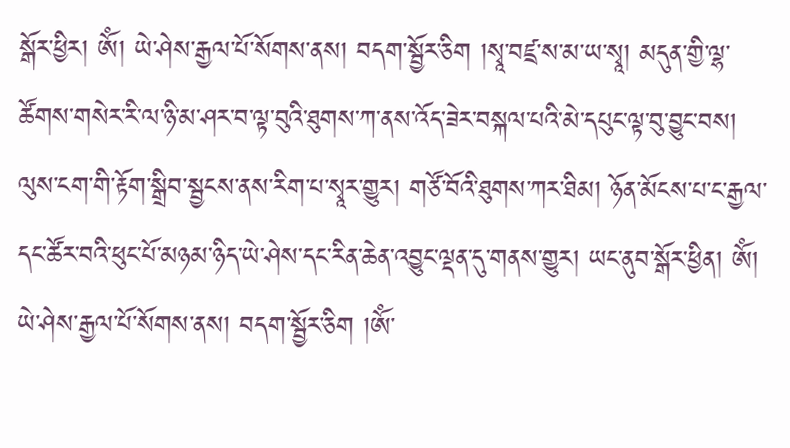སྒོར་ཕྱིར། ༀ། ཡེ་ཤེས་རྒྱལ་པོ་སོགས་ནས། བདག་སྦྱོར་ཅིག །སྭཱ་བཛྲ་ས་མ་ཡ་སྭཱ། མདུན་གྱི་ལྷ་ཚོགས་གསེར་རི་ལ་ཉི་མ་ཤར་བ་ལྟ་བུའི་ཐུགས་ཀ་ནས་འོད་ཟེར་བསྐལ་པའི་མེ་དཔུང་ལྟ་བུ་བྱུང་བས། ལུས་ངག་གི་རྟོག་སྒྲིབ་སྦྱངས་ནས་རིག་པ་སྭཱར་གྱུར། གཙོ་བོའི་ཐུགས་ཀར་ཐིམ། ཉོན་མོངས་པ་ང་རྒྱལ་དང་ཚོར་བའི་ཕུང་པོ་མཉམ་ཉིད་ཡེ་ཤེས་དང་རིན་ཆེན་འབྱུང་ལྡན་དུ་གནས་གྱུར། ཡང་ནུབ་སྒོར་ཕྱིན། ༀ། ཡེ་ཤེས་རྒྱལ་པོ་སོགས་ནས། བདག་སྦྱོར་ཅིག །ༀ་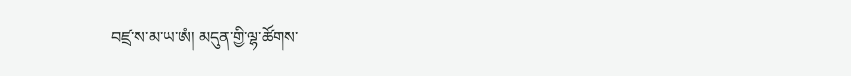བཛྲ་ས་མ་ཡ་ཨཾ། མདུན་གྱི་ལྷ་ཚོགས་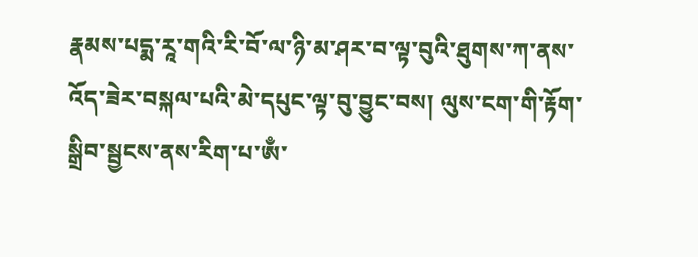རྣམས་པདྨ་རཱ་གའི་རི་བོ་ལ་ཉི་མ་ཤར་བ་ལྟ་བུའི་ཐུགས་ཀ་ནས་འོད་ཟེར་བསྐལ་པའི་མེ་དཔུང་ལྟ་བུ་བྱུང་བས། ལུས་ངག་གི་རྟོག་སྒྲིབ་སྦྱངས་ནས་རིག་པ་ཨྃ་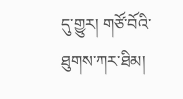དུ་གྱུར། གཙོ་བོའི་ཐུགས་ཀར་ཐིམ།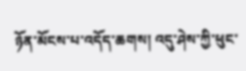ཉོན་མོངས་པ་འདོད་ཆགས། འདུ་ཤེས་ཀྱི་ཕུང་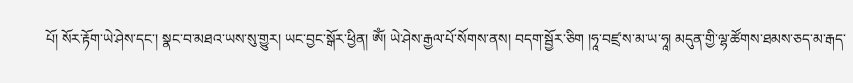པོ། སོར་རྟོག་ཡེ་ཤེས་དང་། སྣང་བ་མཐའ་ཡས་སུ་གྱུར། ཡང་བྱང་སྒོར་ཕྱིན། ༀ། ཡེ་ཤེས་རྒྱལ་པོ་སོགས་ནས། བདག་སྦྱོར་ཅིག །ཧཱ་བཛྲ་ས་མ་ཡ་ཧཱ། མདུན་གྱི་ལྷ་ཚོགས་ཐམས་ཅད་མ་རྒད་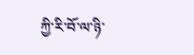ཀྱི་རི་བོ་ལ་ཉི་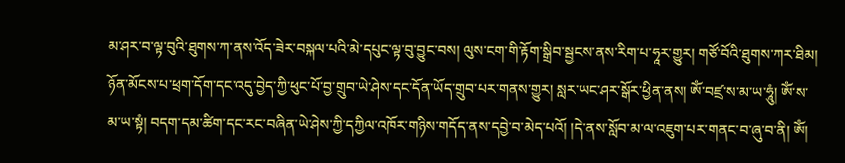མ་ཤར་བ་ལྟ་བུའི་ཐུགས་ཀ་ནས་འོད་ཟེར་བསྐལ་པའི་མེ་དཔུང་ལྟ་བུ་བྱུང་བས། ལུས་ངག་གི་རྟོག་སྒྲིབ་སྦྱངས་ནས་རིག་པ་ཧཱར་གྱུར། གཙོ་བོའི་ཐུགས་ཀར་ཐིམ། ཉོན་མོངས་པ་ཕྲག་དོག་དང་འདུ་བྱེད་ཀྱི་ཕུང་པོ་བྱ་གྲུབ་ཡེ་ཤེས་དང་དོན་ཡོད་གྲུབ་པར་གནས་གྱུར། སླར་ཡང་ཤར་སྒོར་ཕྱིན་ནས། ༀ་བཛྲ་ས་མ་ཡ་ཧཱུཾ། ༀ་ས་མ་ཡ་སྟཾ། བདག་དམ་ཚིག་དང་རང་བཞིན་ཡེ་ཤེས་ཀྱི་དཀྱིལ་འཁོར་གཉིས་གདོད་ནས་དབྱེ་བ་མེད་པའོ། །དེ་ནས་སློབ་མ་ལ་འཇུག་པར་གནང་བ་ཞུ་བ་ནི། ༀ།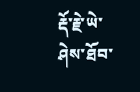རྡོ་རྗེ་ཡེ་ཤེས་ཐོབ་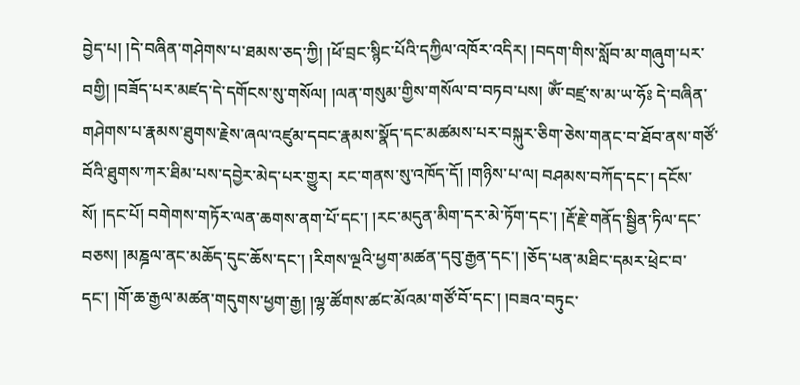བྱེད་པ། །དེ་བཞིན་གཤེགས་པ་ཐམས་ཅད་ཀྱི། །ཕོ་བྲང་སྙིང་པོའི་དཀྱིལ་འཁོར་འདིར། །བདག་གིས་སློབ་མ་གཞུག་པར་བགྱི། །བཟོད་པར་མཛད་དེ་དགོངས་སུ་གསོལ། །ལན་གསུམ་གྱིས་གསོལ་བ་བཏབ་པས། ༀ་བཛྲ་ས་མ་ཡ་ཧོཿ དེ་བཞིན་གཤེགས་པ་རྣམས་ཐུགས་རྗེས་ཞལ་འཛུམ་དབང་རྣམས་སྣོད་དང་མཚམས་པར་བསྐུར་ཅིག་ཅེས་གནང་བ་ཐོབ་ནས་གཙོ་བོའི་ཐུགས་ཀར་ཐིམ་པས་དབྱེར་མེད་པར་གྱུར། རང་གནས་སུ་འཁོད་དོ། །གཉིས་པ་ལ། བཤམས་བཀོད་དང་། དངོས་སོ། །དང་པོ། བགེགས་གཏོར་ལན་ཆགས་ནག་པོ་དང་། །རང་མདུན་མིག་དར་མེ་ཏོག་དང་། །རྡོ་རྗེ་གནོད་སྦྱིན་ཏིལ་དང་བཅས། །མཎྜལ་ནང་མཆོད་དུང་ཆོས་དང་། །རིགས་ལྔའི་ཕྱག་མཚན་དབུ་རྒྱན་དང་། །ཅོད་པན་མཐིང་དམར་ཕྲེང་བ་དང་། །གོ་ཆ་རྒྱལ་མཚན་གདུགས་ཕྱག་རྒྱ། །ལྷ་ཚོགས་ཚང་མོའམ་གཙོ་བོ་དང་། །བཟའ་བཏུང་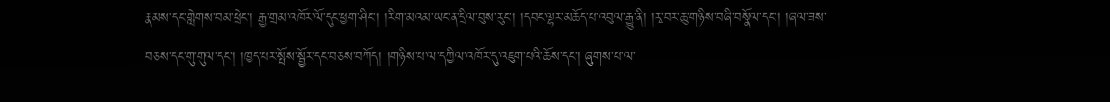རྣམས་དང་གླེགས་བམ་ཕྲེང་། རྒྱ་གྲམ་འཁོར་ལོ་དུང་ཕྱག་ཤིང་། །རིག་མའམ་ཡང་ན་དྲིལ་བུས་རུང་། །དབང་ལྷར་མཆོད་པ་འབུལ་རྒྱུ་ནི། །རྭ་བར་ཆུ་གཉིས་བཞི་བསྣོལ་དང་། །ཞལ་ཟས་བཅས་དང་གུ་གུལ་དང་། །ཁྱད་པར་སྤོས་སྦྱོར་དང་བཅས་བཀོད། །གཉིས་པ་ལ་དཀྱིལ་འཁོར་དུ་འཇུག་པའི་ཆོས་དང་། ཞུགས་པ་ལ་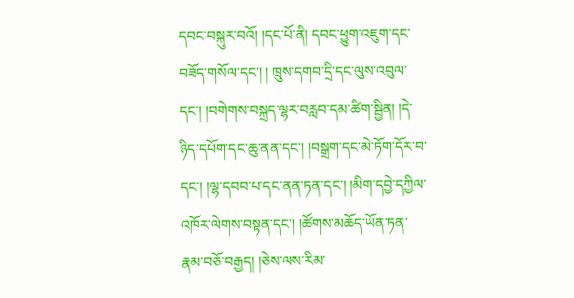དབང་བསྐུར་བའོ། །དང་པོ་ནི། དབང་ཕྱུག་འཇུག་དང་བཟོད་གསོལ་དང་། ། ཁྲུས་དགབ་དྲི་དང་ལུས་འབུལ་དང་། །བགེགས་བསྐྲད་ལྷར་བརླབ་དམ་ཚིག་སྦྱིན། །དེ་ཉིད་དཔོག་དང་ཆུ་ནན་དང་། །བསྒྲག་དང་མེ་ཏོག་དོར་བ་དང་། །ལྷ་དབབ་པ་དང་ནན་ཏན་དང་། །མིག་དབྱེ་དཀྱིལ་འཁོར་ལེགས་བསྟན་དང་། །ཚོགས་མཆོད་ཡོན་ཏན་རྣམ་བཅོ་བརྒྱད། །ཅེས་ལས་རིམ་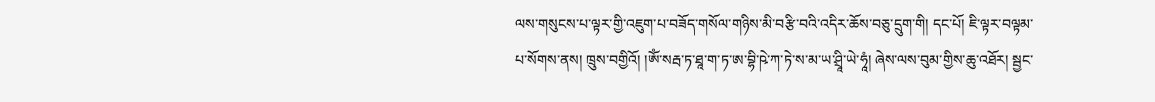ལས་གསུངས་པ་ལྟར་གྱི་འཇུག་པ་བཟོད་གསོལ་གཉིས་མི་བརྩི་བའི་འདིར་ཆོས་བཅུ་དྲུག་གི། དང་པོ། ཇི་ལྟར་བལྟམ་པ་སོགས་ནས། ཁྲུས་བགྱིའོ། །ༀ་སརྦ་ཏ་ཐཱ་ག་ཏ་ཨ་བྷི་ཥེ་ཀ་ཏེ་ས་མ་ཡ་ཤྲཱི་ཡེ་ཧཱཾ། ཞེས་ལས་བུམ་གྱིས་ཆུ་འཐོར། སྦྱང་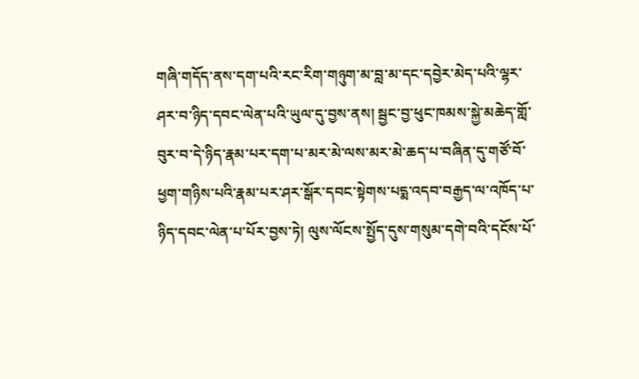གཞི་གདོད་ནས་དག་པའི་རང་རིག་གཉུག་མ་བླ་མ་དང་དབྱེར་མེད་པའི་ལྷར་ཤར་བ་ཉིད་དབང་ལེན་པའི་ཡུལ་དུ་བྱས་ནས། སྦྱང་བྱ་ཕུང་ཁམས་སྐྱེ་མཆེད་གློ་བུར་བ་དེ་ཉིད་རྣམ་པར་དག་པ་མར་མེ་ལས་མར་མེ་ཆད་པ་བཞིན་དུ་གཙོ་བོ་ཕྱག་གཉིས་པའི་རྣམ་པར་ཤར་སྒོར་དབང་སྟེགས་པདྨ་འདབ་བརྒྱད་ལ་འཁོད་པ་ཉིད་དབང་ལེན་པ་པོར་བྱས་ཏེ། ལུས་ལོངས་སྤྱོད་དུས་གསུམ་དགེ་བའི་དངོས་པོ་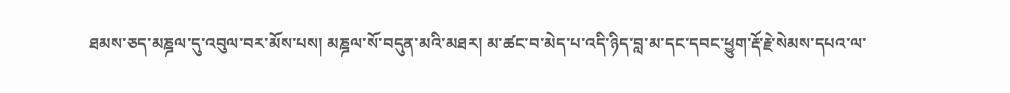ཐམས་ཅད་མཎྜལ་དུ་འབུལ་བར་མོས་པས། མཎྜལ་སོ་བདུན་མའི་མཐར། མ་ཚང་བ་མེད་པ་འདི་ཉིད་བླ་མ་དང་དབང་ཕྱུག་རྡོ་རྗེ་སེམས་དཔའ་ལ་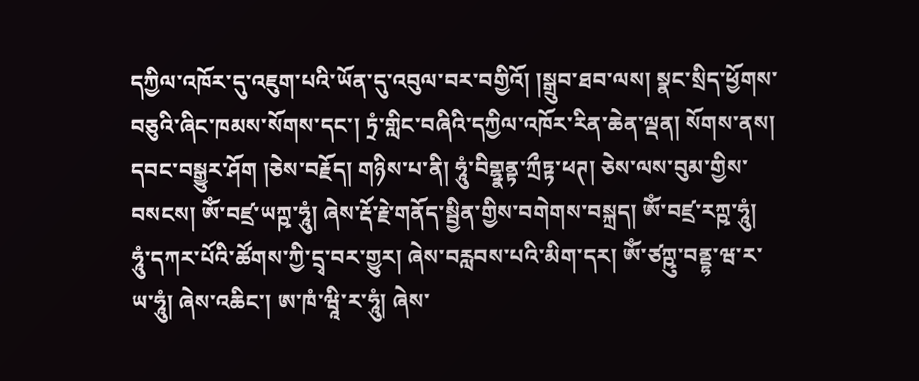དཀྱིལ་འཁོར་དུ་འཇུག་པའི་ཡོན་དུ་འབུལ་བར་བགྱིའོ། །སྒྲུབ་ཐབ་ལས། སྣང་སྲིད་ཕྱོགས་བཅུའི་ཞིང་ཁམས་སོགས་དང་། ཏྲཾ་གླིང་བཞིའི་དཀྱིལ་འཁོར་རིན་ཆེན་ལྡན། སོགས་ནས། དབང་བསྒྱུར་ཤོག །ཅེས་བརྗོད། གཉིས་པ་ནི། ཧཱུཾ་བིགྷྣནྟ་ཀྲྀཏྟ་ཕཊ། ཅེས་ལས་བུམ་གྱིས་བསངས། ༀ་བཛྲ་ཡཀྵ་ཧཱུཾ། ཞེས་རྡོ་རྗེ་གནོད་སྦྱིན་གྱིས་བགེགས་བསྐྲད། ༀ་བཛྲ་རཀྵ་ཧཱུཾ། ཧཱུཾ་དཀར་པོའི་ཚོགས་ཀྱི་དྲྭ་བར་གྱུར། ཞེས་བརླབས་པའི་མིག་དར། ༀ་ཙཀྵུ་བནྡྷ་ཝ་ར་ཡ་ཧཱུཾ། ཞེས་འཆིང་། ཨ་ཁཾ་ཝཱི་ར་ཧཱུཾ། ཞེས་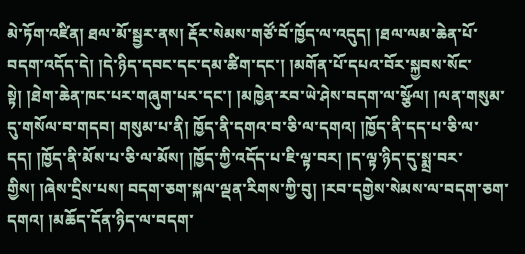མེ་ཏོག་འཛིན། ཐལ་མོ་སྦྱར་ནས། རྡོར་སེམས་གཙོ་བོ་ཁྱོད་ལ་འདུད། །ཐལ་ལམ་ཆེན་པོ་བདག་འདོད་དེ། །དེ་ཉིད་དབང་དང་དམ་ཚིག་དང་། །མགོན་པོ་དཔའ་བོར་སྐྱབས་སོང་སྟེ། །ཐེག་ཆེན་ཁང་པར་གཞུག་པར་དང་། །མཁྱེན་རབ་ཡེ་ཤེས་བདག་ལ་སྩོལ། །ལན་གསུམ་དུ་གསོལ་བ་གདབ། གསུམ་པ་ནི། ཁྱོད་ནི་དགའ་བ་ཅི་ལ་དགའ། །ཁྱོད་ནི་དད་པ་ཅི་ལ་དད། །ཁྱོད་ནི་མོས་པ་ཅི་ལ་མོས། །ཁྱོད་ཀྱི་འདོད་པ་ཇི་ལྟ་བར། །ད་ལྟ་ཉིད་དུ་སྨྲ་བར་གྱིས། །ཞེས་དྲིས་པས། བདག་ཅག་སྐལ་ལྡན་རིགས་ཀྱི་བུ། །རབ་དགྱེས་སེམས་ལ་བདག་ཅག་དགའ། །མཆོད་དོན་ཉིད་ལ་བདག་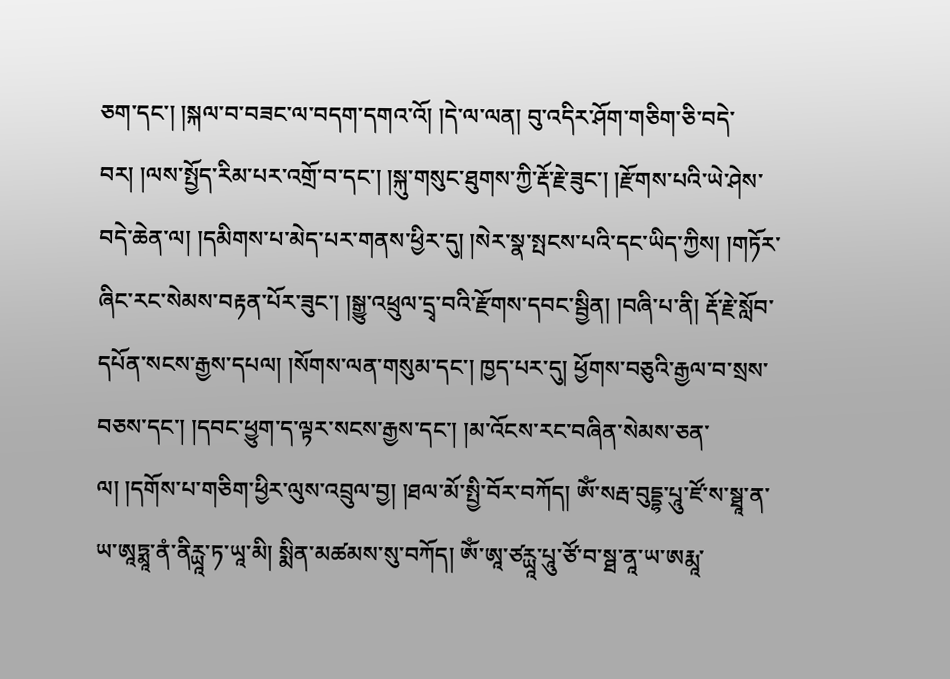ཅག་དང་། །སྐལ་བ་བཟང་ལ་བདག་དགའ་འོ། །དེ་ལ་ལན། བུ་འདིར་ཤོག་གཅིག་ཅི་བདེ་བར། །ལས་སྤྱོད་རིམ་པར་འགྲོ་བ་དང་། །སྐུ་གསུང་ཐུགས་ཀྱི་རྡོ་རྗེ་ཟུང་། །རྫོགས་པའི་ཡེ་ཤེས་བདེ་ཆེན་ལ། །དམིགས་པ་མེད་པར་གནས་ཕྱིར་དུ། །སེར་སྣ་སྤངས་པའི་དང་ཡིད་ཀྱིས། །གཏོར་ཞིང་རང་སེམས་བརྟན་པོར་ཟུང་། །སྒྱུ་འཕྲུལ་དྲྭ་བའི་རྫོགས་དབང་སྦྱིན། །བཞི་པ་ནི། རྡོ་རྗེ་སློབ་དཔོན་སངས་རྒྱས་དཔལ། །སོགས་ལན་གསུམ་དང་། ཁྱད་པར་དུ། ཕྱོགས་བཅུའི་རྒྱལ་བ་སྲས་བཅས་དང་། །དབང་ཕྱུག་ད་ལྟར་སངས་རྒྱས་དང་། །མ་འོངས་རང་བཞིན་སེམས་ཅན་ལ། །དགོས་པ་གཅིག་ཕྱིར་ལུས་འབྲུལ་བྱ། །ཐལ་མོ་སྤྱི་བོར་བཀོད། ༀ་སརྦ་བུདྡྷ་པཱུ་ཛོ་ས་སྠཱ་ན་ཡ་ཨཱཏྨཱ་ནཾ་ནིཪྻཱ་ཏ་ཡཱ་མི། སྨིན་མཚམས་སུ་བཀོད། ༀ་ཨཱ་ཙཪྻཱ་པཱུ་ཙོ་བ་སྠ་ནཱ་ཡ་ཨརྨཱ་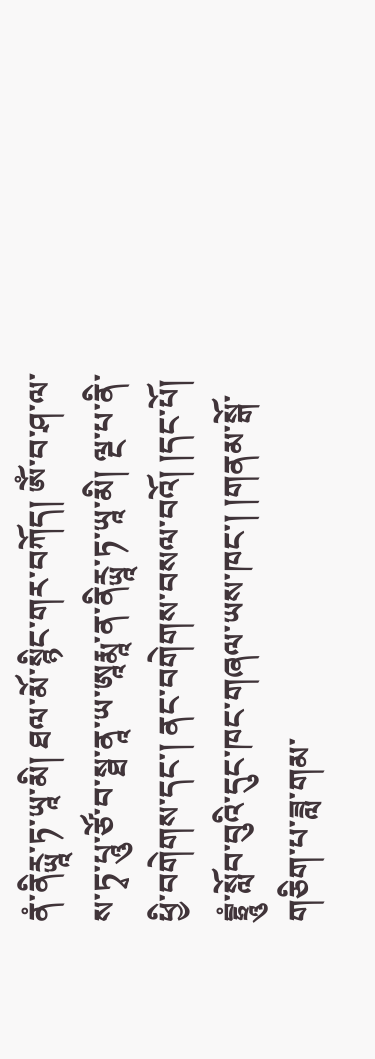ནཾ་ནིཪྻཱ་ཏ་ཡཱ་མི། ཐལ་མོ་སྙིང་གར་བཀོད། ༀ་བ་ཤ་ལ་ས་ཏྭ་པཱུ་ཙོ་བ་སྠ་ནཱ་ཡ་ཨཱརྨཱ་ན་ནིཪྻཱ་ཏ་ཡཱ་མི། ལྔ་པ་ནི་ཕྱི་བགེགས་དང་། ནང་བགེགས་བསལ་བའོ། །དང་པོ། བྷྲཱུཾ་སློབ་བུའི་དུང་ཁང་གཞལ་ཡས་ཁང་། །གནམ་སྒོ་གཅིག་པ་ཟླ་གམ་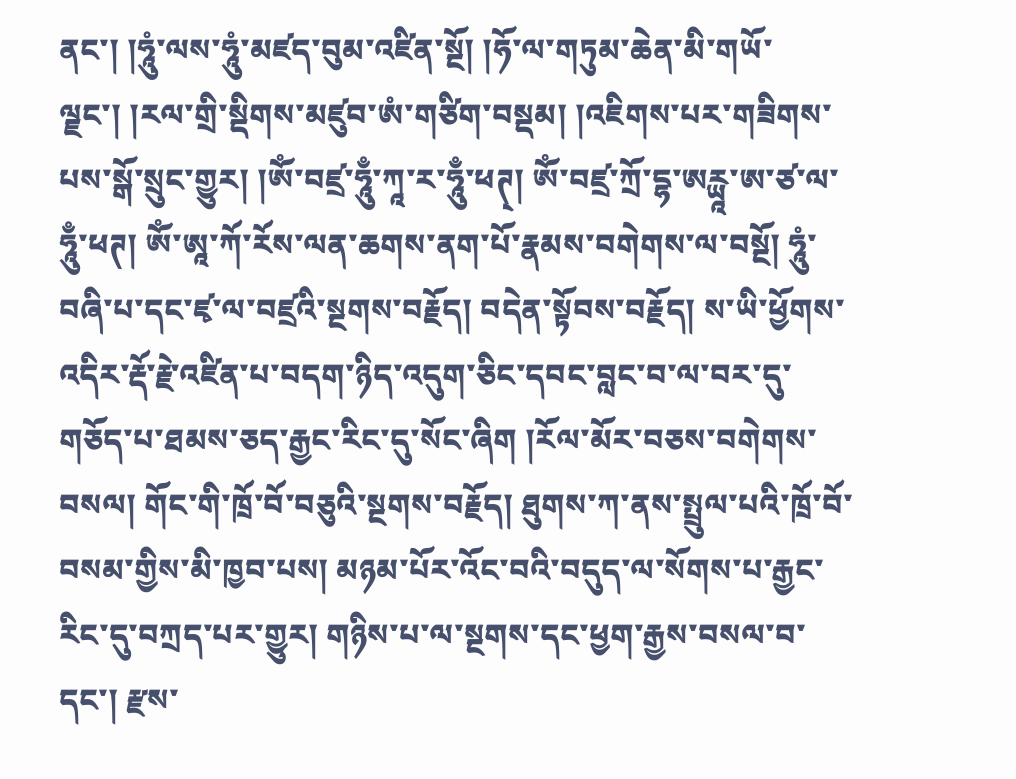ནང་། །ཧཱུཾ་ལས་ཧཱུཾ་མཛད་བུམ་འཛིན་སྔོ། །ཧོ་ལ་གཏུམ་ཆེན་མི་གཡོ་ལྗང་། །རལ་གྲི་སྡིགས་མཛུབ་ཨཾ་གཙིག་བསྡམ། །འཇིགས་པར་གཟིགས་པས་སྒོ་སྲུང་གྱུར། །ༀ་བཛྲ་ཧཱུྃ་ཀཱ་ར་ཧཱུྃ་ཕཊ྄། ༀ་བཛྲ་ཀྲོ་དྷ་ཨཪྻཱ་ཨ་ཙ་ལ་ཧཱུྃ་ཕཊ། ༀ་ཨཱ་ཀོ་རོས་ལན་ཆགས་ནག་པོ་རྣམས་བགེགས་ལ་བསྔོ། ཧཱུཾ་བཞི་པ་དང་ཛྭ་ལ་བཛྲའི་སྔགས་བརྗོད། བདེན་སྟོབས་བརྗོད། ས་ཡི་ཕྱོགས་འདིར་རྡོ་རྗེ་འཛིན་པ་བདག་ཉིད་འདུག་ཅིང་དབང་བླང་བ་ལ་བར་དུ་གཅོད་པ་ཐམས་ཅད་རྒྱང་རིང་དུ་སོང་ཞིག །རོལ་མོར་བཅས་བགེགས་བསལ། གོང་གི་ཁྲོ་བོ་བཅུའི་སྔགས་བརྗོད། ཐུགས་ཀ་ནས་སྤྲུལ་པའི་ཁྲོ་བོ་བསམ་གྱིས་མི་ཁྱབ་པས། མཉམ་པོར་འོང་བའི་བདུད་ལ་སོགས་པ་རྒྱང་རིང་དུ་བཀྲད་པར་གྱུར། གཉིས་པ་ལ་སྔགས་དང་ཕྱག་རྒྱས་བསལ་བ་དང་། རྫས་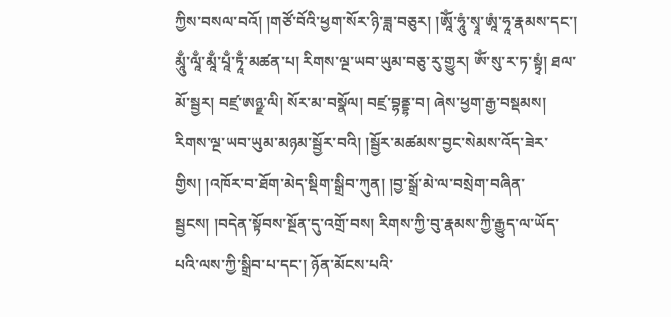ཀྱིས་བསལ་བའོ། །གཙོ་བོའི་ཕྱག་སོར་ཉི་ཟླ་བཅུར། །ཨཱོཾ་ཧཱུཾ་སྭཱ་ཨཱཾ་ཧཱ་རྣམས་དང་། མཱུྃ་ལཱྃ་མཱྃ་པཱྃ་ཏཱྃ་མཚན་པ། རིགས་ལྔ་ཡབ་ཡུམ་བཅུ་རུ་གྱུར། ༀ་སུ་ར་ཏ་སྟྭཾ། ཐལ་མོ་སྦྱར། བཛྲ་ཨཉྫ་ལི། སོར་མ་བསྣོལ། བཛྲ་བྷནྡྷ་བ། ཞེས་ཕྱག་རྒྱ་བསྡམས། རིགས་ལྔ་ཡབ་ཡུམ་མཉམ་སྦྱོར་བའི། །སྦྱོར་མཚམས་བྱང་སེམས་འོད་ཟེར་གྱིས། །འཁོར་བ་ཐོག་མེད་སྡིག་སྒྲིབ་ཀུན། །བྱ་སྒྲོ་མེ་ལ་བསྲེག་བཞིན་སྦྱངས། །བདེན་སྟོབས་སྔོན་དུ་འགྲོ་བས། རིགས་ཀྱི་བུ་རྣམས་ཀྱི་རྒྱུད་ལ་ཡོད་པའི་ལས་ཀྱི་སྒྲིབ་པ་དང་། ཉོན་མོངས་པའི་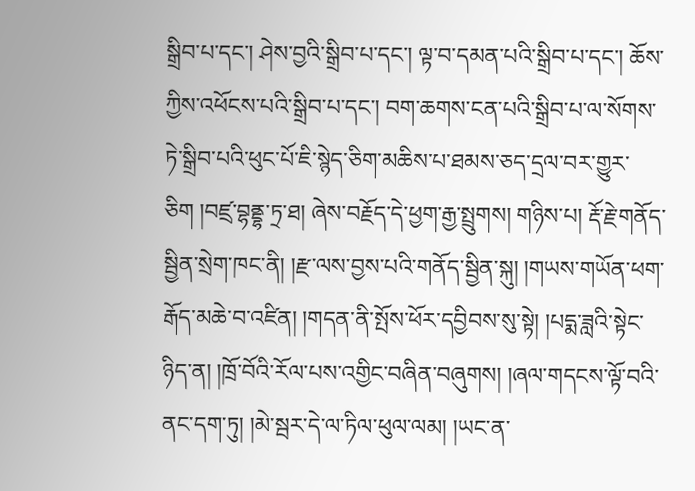སྒྲིབ་པ་དང་། ཤེས་བྱའི་སྒྲིབ་པ་དང་། ལྟ་བ་དམན་པའི་སྒྲིབ་པ་དང་། ཆོས་ཀྱིས་འཕོངས་པའི་སྒྲིབ་པ་དང་། བག་ཆགས་ངན་པའི་སྒྲིབ་པ་ལ་སོགས་ཏེ་སྒྲིབ་པའི་ཕུང་པོ་ཇི་སྙེད་ཅིག་མཆིས་པ་ཐམས་ཅད་དྲལ་བར་གྱུར་ཅིག །བཛྲ་བྷནྡྷ་ཏྲ་ཐ། ཞེས་བརྗོད་དེ་ཕྱག་རྒྱ་སྤྲུགས། གཉིས་པ། རྡོ་རྗེ་གནོད་སྦྱིན་སྲེག་ཁང་ནི། །རྫ་ལས་བྱས་པའི་གནོད་སྦྱིན་སྐུ། །གཡས་གཡོན་ཕག་རྒོད་མཆེ་བ་འཛིན། །གདན་ནི་སྤོས་ཕོར་དབྱིབས་སུ་སྟེ། །པདྨ་ཟླའི་སྟེང་ཉིད་ན། །ཁྲོ་བོའི་རོལ་པས་འགྱིང་བཞིན་བཞུགས། །ཞལ་གདངས་ལྟོ་བའི་ནང་དག་ཏུ། །མེ་སྦར་དེ་ལ་ཏིལ་ཕུལ་ལམ། །ཡང་ན་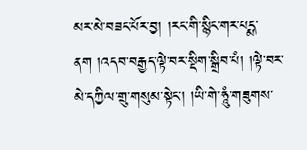མར་མེ་བཟང་པོར་བྱ། །རང་གི་སྙིང་གར་པདྨ་ནག །འདབ་བརྒྱད་ལྟེ་བར་སྡིག་སྒྲིབ་པཾ། །ལྟེ་བར་མེ་དཀྱིལ་གྲུ་གསུམ་སྟེང་། །ཡི་གེ་ཧཱུཾ་གཟུགས་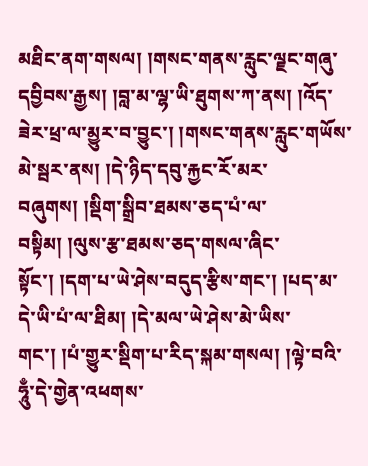མཐིང་ནག་གསལ། །གསང་གནས་རླུང་ལྗང་གཞུ་དབྱིབས་རྒྱས། །བླ་མ་ལྷ་ཡི་ཐུགས་ཀ་ནས། །འོད་ཟེར་ཕྲ་ལ་མྱུར་བ་བྱུང་། །གསང་གནས་རླུང་གཡོས་མེ་སྦར་ནས། །དེ་ཉིད་དབུ་རྐྱང་རོ་མར་བཞུགས། །སྡིག་སྒྲིབ་ཐམས་ཅད་པཾ་ལ་བསྟིམ། །ལུས་རྩ་ཐམས་ཅད་གསལ་ཞིང་སྟོང་། །དག་པ་ཡེ་ཤེས་བདུད་རྩིས་གང་། །པད་མ་དེ་ཡི་པཾ་ལ་ཐིམ། །དེ་མལ་ཡེ་ཤེས་མེ་ཡིས་གང་། །པཾ་གྱུར་སྡིག་པ་རིད་སྐམ་གསལ། །ལྟེ་བའི་ཧཱུྃ་དེ་གྱེན་འཕགས་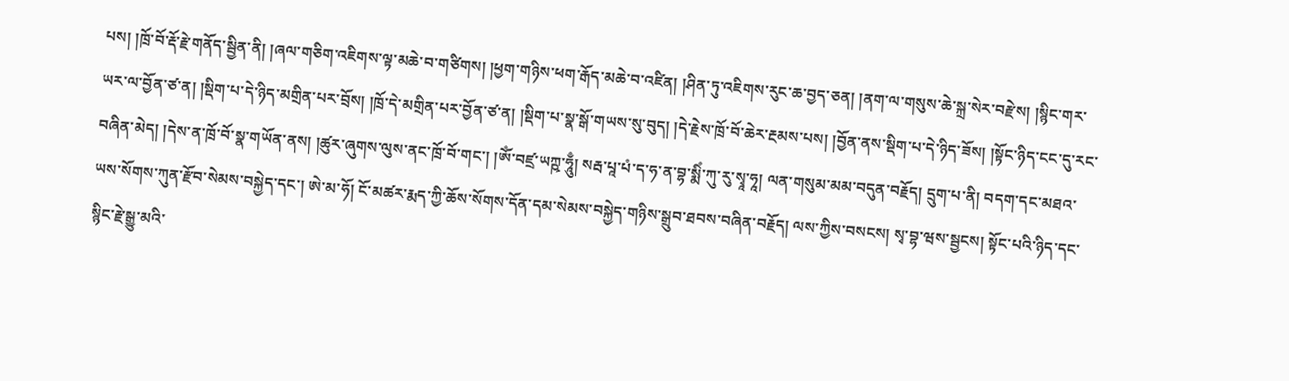པས། །ཁྲོ་བོ་རྡོ་རྗེ་གནོད་སྦྱིན་ནི། །ཞལ་གཅིག་འཇིགས་ལྟ་མཆེ་བ་གཙིགས། །ཕྱག་གཉིས་ཕག་རྒོད་མཆེ་བ་འཛིན། །ཤིན་ཏུ་འཇིགས་རུང་ཆ་བྱད་ཅན། །ནག་ལ་གསུས་ཆེ་སྐྲ་སེར་བརྫེས། །སྙིང་གར་ཡར་ལ་བྱོན་ཙ་ན། །སྡིག་པ་དེ་ཉིད་མགྲིན་པར་བྲོས། །ཁྲོ་དེ་མགྲིན་པར་བྱོན་ཙ་ན། །སྡིག་པ་སྣ་སྒོ་གཡས་སུ་བུད། །དེ་རྗེས་ཁྲོ་བོ་ཆེར་རྔམས་པས། །བྱོན་ནས་སྡིག་པ་དེ་ཉིད་ཟོས། །སྟོང་ཉིད་ངང་དུ་རང་བཞིན་མེད། །དེས་ན་ཁྲོ་བོ་སྣ་གཡོན་ནས། །ཚུར་ཞུགས་ལུས་ནང་ཁྲོ་བོ་གང་། །ༀ་བཛྲ་ཡཀྵ་ཧཱུྃ། སརྦ་པཱ་པཾ་ད་ཧ་ན་བྷ་སྨིཾ་ཀུ་རུ་སྭཱ་ཧཱ། ལན་གསུམ་མམ་བདུན་བརྗོད། དྲུག་པ་ནི། བདག་དང་མཐའ་ཡས་སོགས་ཀུན་རྫོབ་སེམས་བསྐྱེད་དང་། ཨེ་མ་ཧོ། ངོ་མཚར་རྨད་ཀྱི་ཆོས་སོགས་དོན་དམ་སེམས་བསྐྱེད་གཉིས་སྒྲུབ་ཐབས་བཞིན་བརྗོད། ལས་ཀྱིས་བསངས། སྭ་བྷ་ཝས་སྦྱངས། སྟོང་པའི་ཉིད་དང་སྙིང་རྗེ་སྒྱུ་མའི་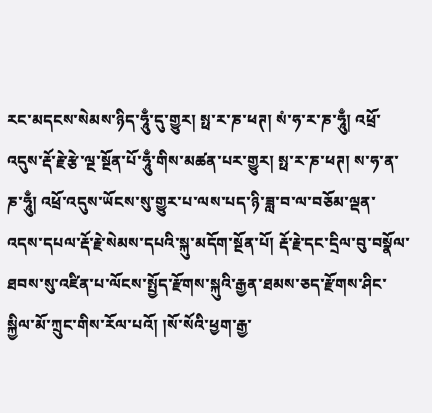རང་མདངས་སེམས་ཉིད་ཧཱུྃ་དུ་གྱུར། སྥ་ར་ཎ་ཕཊ། སཾ་ཧ་ར་ཎ་ཧཱུྃ། འཕྲོ་འདུས་རྡོ་རྗེ་རྩེ་ལྔ་སྔོན་པོ་ཧཱུྃ་གིས་མཚན་པར་གྱུར། སྥ་ར་ཎ་ཕཊ། ས་ཧ་ན་ཎ་ཧཱུྃ། འཕྲོ་འདུས་ཡོངས་སུ་གྱུར་པ་ལས་པད་ཉི་ཟླ་བ་ལ་བཅོམ་ལྡན་འདས་དཔལ་རྡོ་རྗེ་སེམས་དཔའི་སྐུ་མདོག་སྔོན་པོ། རྡོ་རྗེ་དང་དྲིལ་བུ་བསྣོལ་ཐབས་སུ་འཛིན་པ་ལོངས་སྤྱོད་རྫོགས་སྐུའི་རྒྱན་ཐམས་ཅད་རྫོགས་ཤིང་སྐྱིལ་མོ་ཀྲུང་གིས་རོལ་པའོ། །སོ་སོའི་ཕྱག་རྒྱ་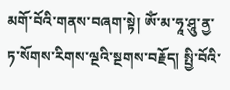མགོ་བོའི་གནས་བཞག་སྟེ། ༀ་མ་ཧཱ་ཤཱུ་ནྱ་ཏ་སོགས་རིགས་ལྔའི་སྔགས་བརྗོད། སྤྱི་བོའི་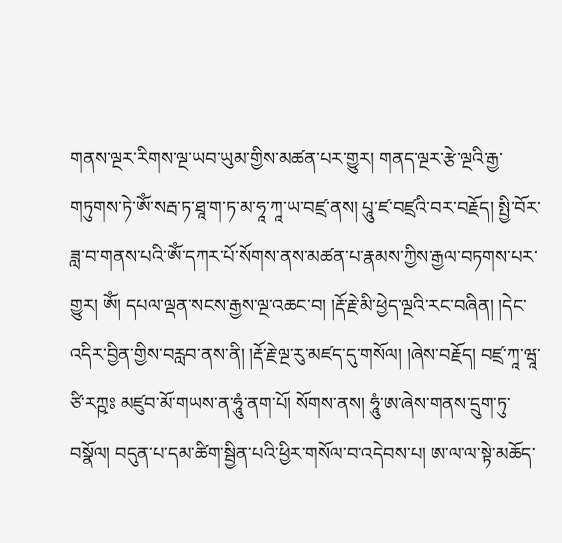གནས་ལྔར་རིགས་ལྔ་ཡབ་ཡུམ་གྱིས་མཚན་པར་གྱུར། གནད་ལྔར་རྩེ་ལྔའི་རྒྱ་གཏུགས་ཏེ་ༀ་སརྦ་ཏ་ཐཱ་ག་ཏ་མ་ཧཱ་ཀཱ་ཡ་བཛྲ་ནས། པཱུ་ཛ་བཛྲའི་བར་བརྗོད། སྤྱི་བོར་ཟླ་བ་གནས་པའི་ༀ་དཀར་པོ་སོགས་ནས་མཚན་པ་རྣམས་ཀྱིས་རྒྱལ་བཏགས་པར་གྱུར། ༀ། དཔལ་ལྡན་སངས་རྒྱས་ལྔ་འཆང་བ། །རྡོ་རྗེ་མི་ཕྱེད་ལྔའི་རང་བཞིན། །དེང་འདིར་བྱིན་གྱིས་བརླབ་ནས་ནི། །རྡོ་རྗེ་ལྔ་རུ་མཛད་དུ་གསོལ། །ཞེས་བརྗོད། བཛྲ་ཀཱ་ཝཱ་ཙི་རཀྵཿ མཛུབ་མོ་གཡས་ན་ཧཱུཾ་ནག་པོ། སོགས་ནས། ཧཱུཾ་ཨ་ཞེས་གནས་དྲུག་ཏུ་བསྣོལ། བདུན་པ་དམ་ཚིག་སྦྱིན་པའི་ཕྱིར་གསོལ་བ་འདེབས་པ། ཨ་ལ་ལ་སྟེ་མཆོད་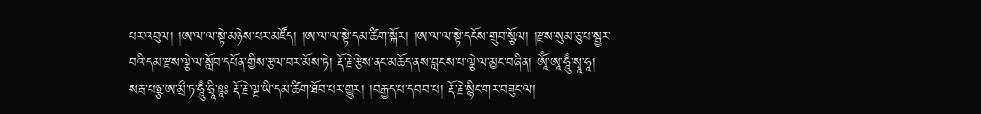པར་འབུལ། །ཨ་ལ་ལ་སྟེ་མཉེས་པར་མཛོད། །ཨ་ལ་ལ་སྟེ་དམ་ཚིག་སྐོར། །ཨ་ལ་ལ་སྟེ་དངོས་གྲུབ་སྩོལ། །རྫས་སུམ་ཅུ་པ་སྦྱར་བའི་དམ་རྫས་ལྕེ་ལ་སློབ་དཔོན་གྱིས་རྩལ་བར་མོས་ཏེ། རྡོ་རྗེ་རྩེས་ནང་མཆོད་ནས་བླངས་པ་ལྕེ་ལ་མྱང་བཞིན། ཨཱོཾ་ཨཱ་ཧཱུྃ་སྭཱ་ཧཱ། སརྦ་པཉྩ་ཨ་མྲྀ་ཏ་ཧཱུྃ་ཧྲཱི་ཋཱཿ རྡོ་རྗེ་ལྔ་ཡི་དམ་ཚིག་ཐོབ་པར་གྱུར། །བརྒྱད་པ་དབབ་པ། རྡོ་རྗེ་སྙིང་གར་བཟུང་ལ།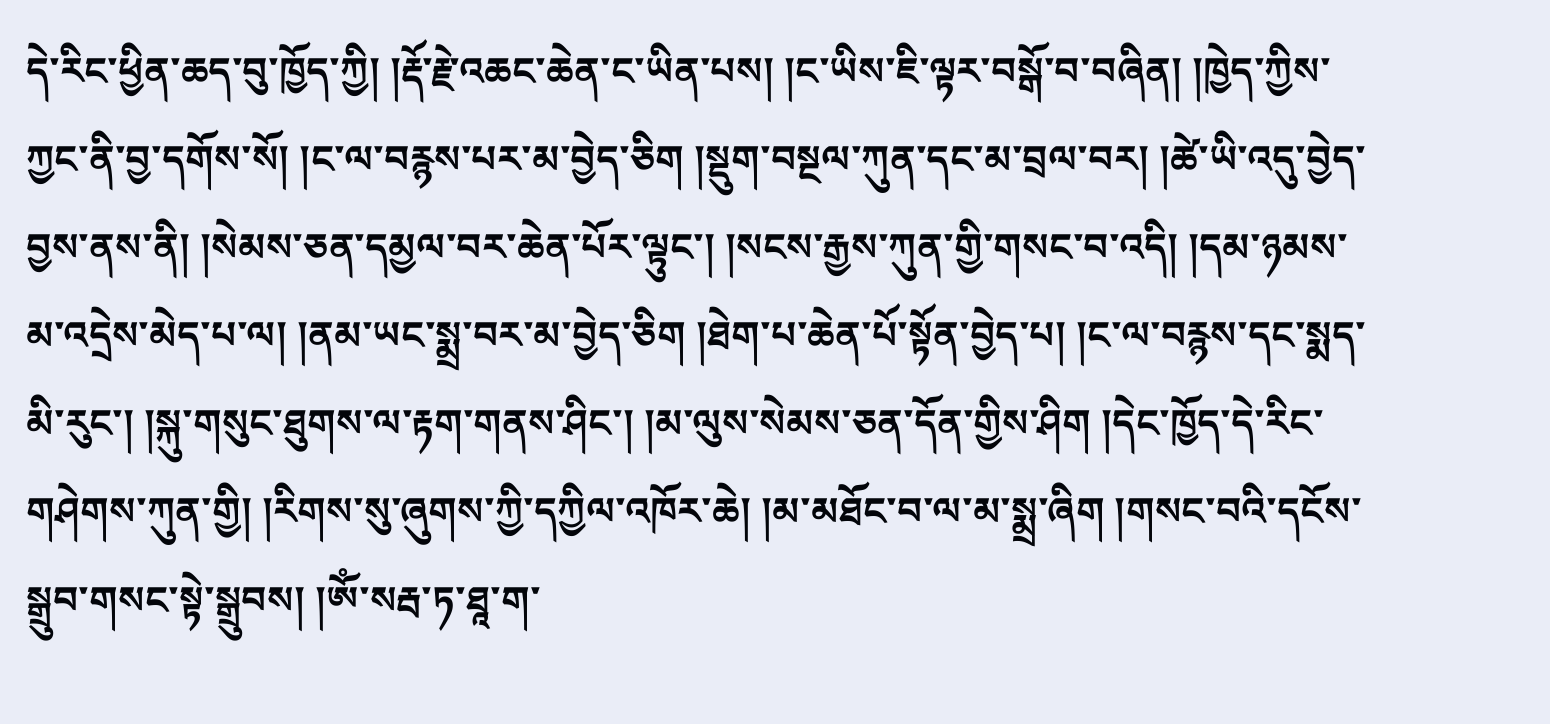དེ་རིང་ཕྱིན་ཆད་བུ་ཁྱོད་ཀྱི། །རྡོ་རྗེ་འཆང་ཆེན་ང་ཡིན་པས། །ང་ཡིས་ཇི་ལྟར་བསྒོ་བ་བཞིན། །ཁྱེད་ཀྱིས་ཀྱང་ནི་བྱ་དགོས་སོ། །ང་ལ་བརྙས་པར་མ་བྱེད་ཅིག །སྡུག་བསྔལ་ཀུན་དང་མ་བྲལ་བར། །ཚེ་ཡི་འདུ་བྱེད་བྱས་ནས་ནི། །སེམས་ཅན་དམྱལ་བར་ཆེན་པོར་ལྟུང་། །སངས་རྒྱས་ཀུན་གྱི་གསང་བ་འདི། །དམ་ཉམས་མ་འདྲེས་མེད་པ་ལ། །ནམ་ཡང་སྨྲ་བར་མ་བྱེད་ཅིག །ཐེག་པ་ཆེན་པོ་སྟོན་བྱེད་པ། །ང་ལ་བརྙས་དང་སྨད་མི་རུང་། །སྐུ་གསུང་ཐུགས་ལ་རྟག་གནས་ཤིང་། །མ་ལུས་སེམས་ཅན་དོན་གྱིས་ཤིག །དེང་ཁྱོད་དེ་རིང་གཤེགས་ཀུན་གྱི། །རིགས་སུ་ཞུགས་ཀྱི་དཀྱིལ་འཁོར་ཆེ། །མ་མཐོང་བ་ལ་མ་སྨྲ་ཞིག །གསང་བའི་དངོས་སྒྲུབ་གསང་སྟེ་སྒྲུབས། །ༀ་སརྦ་ཏ་ཐཱ་ག་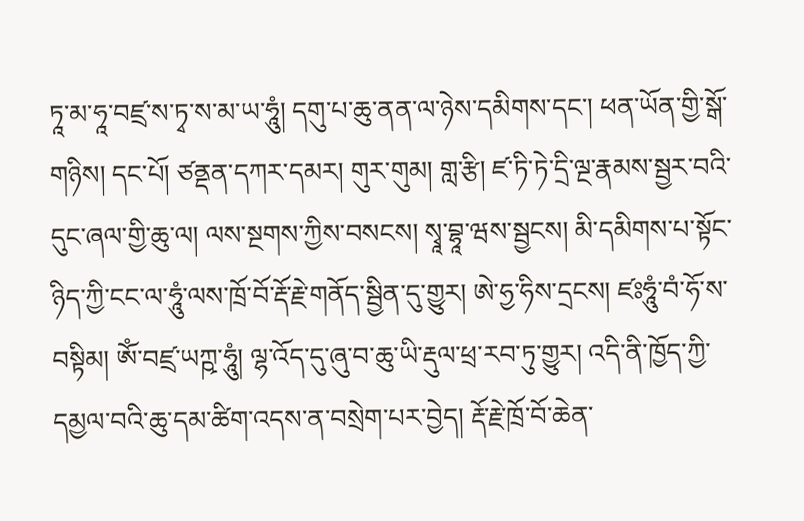ཏཱ་མ་ཧཱ་བཛྲ་ས་ཏྭ་ས་མ་ཡ་ཧཱུཾ། དགུ་པ་ཆུ་ནན་ལ་ཉེས་དམིགས་དང་། ཕན་ཡོན་གྱི་སྒོ་གཉིས། དང་པོ། ཙནྡན་དཀར་དམར། གུར་གུམ། གླ་རྩི། ཛ་ཏི་ཏེ་དྲི་ལྔ་རྣམས་སྦྱར་བའི་དུང་ཞལ་གྱི་ཆུ་ལ། ལས་སྔགས་ཀྱིས་བསངས། སྭཱ་བྷཱ་ཝས་སྦྱངས། མི་དམིགས་པ་སྟོང་ཉིད་ཀྱི་ངང་ལ་ཧཱུཾ་ལས་ཁྲོ་བོ་རྡོ་རྗེ་གནོད་སྦྱིན་དུ་གྱུར། ཨེ་ཧྱ་ཧིས་དྲངས། ཛཿཧཱུཾ་བཾ་ཧོ་ས་བསྟིམ། ༀ་བཛྲ་ཡཀྵ་ཧཱུཾ། ལྷ་འོད་དུ་ཞུ་བ་ཆུ་ཡི་རྡུལ་ཕྲ་རབ་ཏུ་གྱུར། འདི་ནི་ཁྱོད་ཀྱི་དམྱལ་བའི་ཆུ་དམ་ཚིག་འདས་ན་བསྲེག་པར་བྱེད། རྡོ་རྗེ་ཁྲོ་བོ་ཆེན་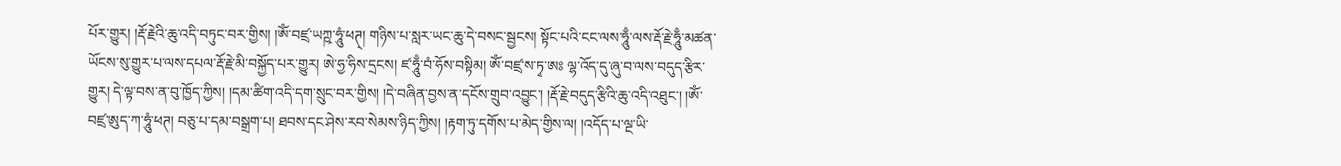པོར་གྱུར། །རྡོ་རྗེའི་ཆུ་འདི་བཏུང་བར་གྱིས། །ༀ་བཛྲ་ཡཀྵ་ཧཱུཾ་ཕཊ྄། གཉིས་པ་སླར་ཡང་ཆུ་དེ་བསང་སྦྱངས། སྟོང་པའི་ངང་ལས་ཧཱུྃ་ལས་རྡོ་རྗེ་ཧཱུྃ་མཚན་ཡོངས་སུ་གྱུར་པ་ལས་དཔལ་རྡོ་རྗེ་མི་བསྐྱོད་པར་གྱུར། ཨེ་ཧྱ་ཧིས་དྲངས། ཛ་ཧཱུྃ་བཾ་ཧོས་བསྟིམ། ༀ་བཛྲ་ས་ཏྭ་ཨཿ ལྷ་འོད་དུ་ཞུ་བ་ལས་བདུད་རྩིར་གྱུར། དེ་ལྟ་བས་ན་བུ་ཁྱོད་ཀྱིས། །དམ་ཚིག་འདི་དག་སྲུང་བར་གྱིས། །དེ་བཞིན་བྱས་ན་དངོས་གྲུབ་འབྱུང་། །རྡོ་རྗེ་བདུད་རྩིའི་ཆུ་འདི་འཐུང་། །ༀ་བཛྲ་ཨུད་ཀ་ཧཱུཾ་ཕཊ། བཅུ་པ་དམ་བསྒྲག་པ། ཐབས་དང་ཤེས་རབ་སེམས་ཉིད་ཀྱིས། །རྟག་ཏུ་དགོས་པ་མེད་གྱིས་ལ། །འདོད་པ་ལྔ་ཡི་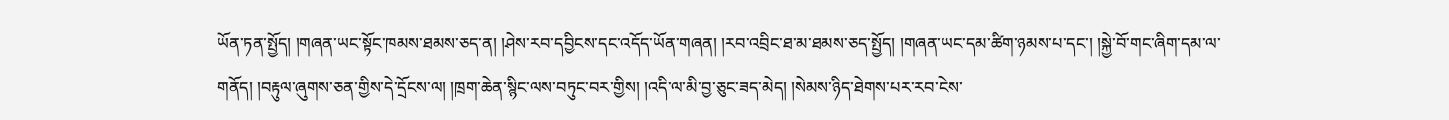ཡོན་ཏན་སྤྱོད། །གཞན་ཡང་སྟོང་ཁམས་ཐམས་ཅད་ན། །ཤེས་རབ་དབྱིངས་དང་འདོད་ཡོན་གཞན། །རབ་འབྲིང་ཐ་མ་ཐམས་ཅད་སྤྱོད། །གཞན་ཡང་དམ་ཚིག་ཉམས་པ་དང་། །སྐྱེ་བོ་གང་ཞིག་དམ་ལ་གནོད། །བརྟུལ་ཞུགས་ཅན་གྱིས་དེ་དྲོངས་ལ། །ཁྲག་ཆེན་སྙིང་ལས་བཏུང་བར་གྱིས། །འདི་ལ་མི་བྱ་ཅུང་ཟད་མེད། །སེམས་ཉིད་ཐེགས་པར་རབ་ངེས་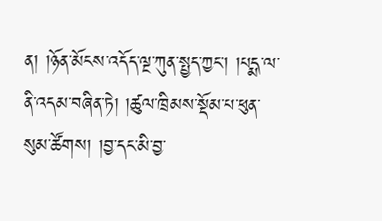ན། །ཉོན་མོངས་འདོད་ལྔ་ཀུན་སྤྱད་ཀྱང་། །པདྨ་ལ་ནི་འདམ་བཞིན་ཏེ། །ཚུལ་ཁྲིམས་སྡོམ་པ་ཕུན་སུམ་ཚོགས། །བྱ་དང་མི་བྱ་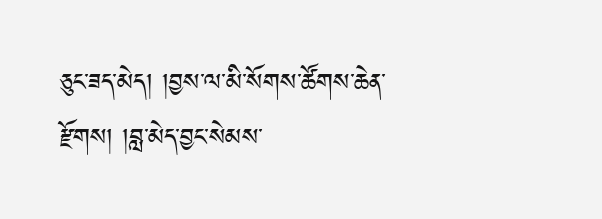ཅུང་ཟད་མེད། །བྱས་ལ་མི་སོགས་ཚོགས་ཆེན་རྫོགས། །བླ་མེད་བྱང་སེམས་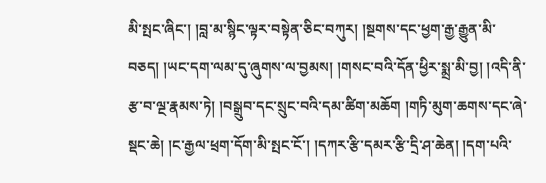མི་སྤང་ཞིང་། །བླ་མ་སྙིང་ལྟར་བསྟེན་ཅིང་བཀུར། །སྔགས་དང་ཕྱག་རྒྱ་རྒྱུན་མི་བཅད། །ཡང་དག་ལམ་དུ་ཞུགས་ལ་བྱམས། །གསང་བའི་དོན་ཕྱིར་སྨྲ་མི་བྱ། །འདི་ནི་རྩ་བ་ལྔ་རྣམས་ཏེ། །བསྒྲུབ་དང་སྲུང་བའི་དམ་ཚིག་མཆོག །གཏི་མུག་ཆགས་དང་ཞེ་སྡང་ཆེ། །ང་རྒྱལ་ཕྲག་དོག་མི་སྤང་ངོ་། །དཀར་རྩི་དམར་རྩི་དྲི་ཤ་ཆེན། །དག་པའི་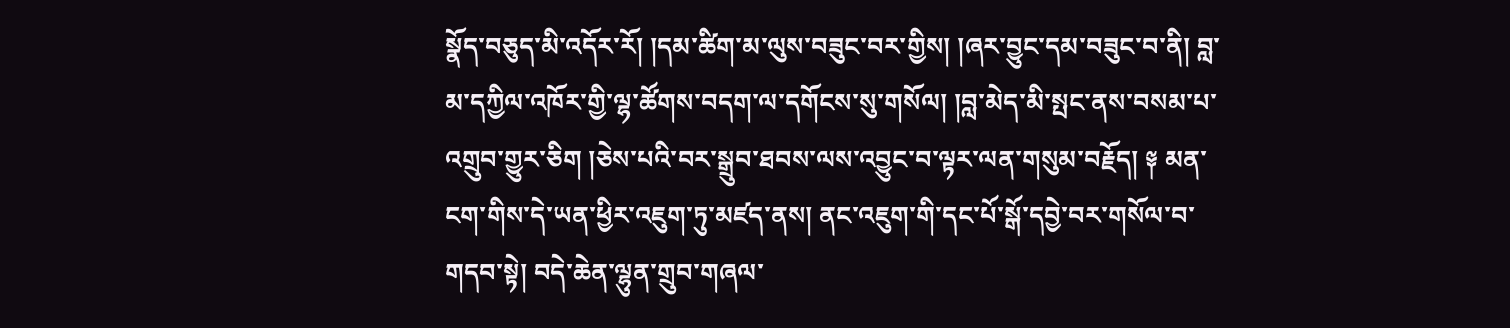སྣོད་བཅུད་མི་འདོར་རོ། །དམ་ཚིག་མ་ལུས་བཟུང་བར་གྱིས། །ཞར་བྱུང་དམ་བཟུང་བ་ནི། བླ་མ་དཀྱིལ་འཁོར་གྱི་ལྷ་ཚོགས་བདག་ལ་དགོངས་སུ་གསོལ། །བླ་མེད་མི་སྤང་ནས་བསམ་པ་འགྲུབ་གྱུར་ཅིག །ཅེས་པའི་བར་སྒྲུབ་ཐབས་ལས་འབྱུང་བ་ལྟར་ལན་གསུམ་བརྗོད། ༈ མན་ངག་གིས་དེ་ཡན་ཕྱིར་འཇུག་ཏུ་མཛད་ནས། ནང་འཇུག་གི་དང་པོ་སྒོ་དབྱེ་བར་གསོལ་བ་གདབ་སྟེ། བདེ་ཆེན་ལྷུན་གྲུབ་གཞལ་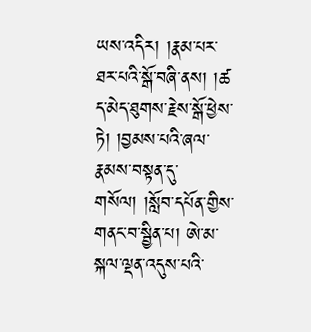ཡས་འདིར། །རྣམ་པར་ཐར་པའི་སྒོ་བཞི་ནས། །ཚ ད་མེད་ཐུགས་རྗེས་སྒོ་ཕྱེས་ཏེ། །བྱམས་པའི་ཞལ་རྣམས་བསྟན་དུ་གསོལ། །སློབ་དཔོན་གྱིས་གནང་བ་སྦྱིན་པ། ཨེ་མ་སྐལ་ལྡན་འདུས་པའི་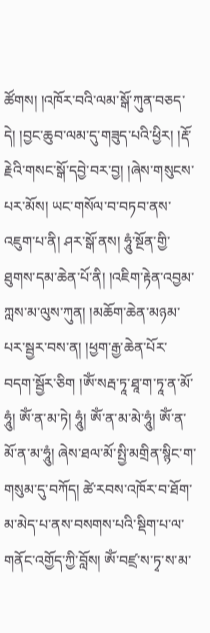ཚོགས། །འཁོར་བའི་ལམ་སྒོ་ཀུན་བཅད་དེ། །བྱང་ཆུབ་ལམ་དུ་གཟུད་པའི་ཕྱིར། །རྡོ་རྗེའི་གསང་སྒོ་དབྱེ་བར་བྱ། །ཞེས་གསུངས་པར་མོས། ཡང་གསོལ་བ་བཏབ་ནས་འཇུག་པ་ནི། ཤར་སྒོ་ནས། ཧཱུཾ་སྔོན་གྱི་ཐུགས་དམ་ཆེན་པོ་ནི། །འཇིག་རྟེན་འབྱམ་ཀླས་མ་ལུས་ཀུན། །མཆོག་ཆེན་མཉམ་པར་སྦྱར་བས་ན། །ཕྱག་རྒྱ་ཆེན་པོར་བདག་སྦྱོར་ཅིག །ༀ་སརྦ་ཏཱ་ཐཱ་ག་ཏཱ་ན་མོ་ཧཱུཾ། ༀ་ན་མ་ཏེ། ཧཱུཾ། ༀ་ན་མ་མེ་ཧཱུཾ། ༀ་ན་མོ་ན་མ་ཧཱུཾ། ཞེས་ཐལ་མོ་སྤྱི་མགྲིན་སྙིང་ག་གསུམ་དུ་བཀོད། ཚེ་རབས་འཁོར་བ་ཐོག་མ་མེད་པ་ནས་བསགས་པའི་སྡིག་པ་ལ་གནོང་འགྱོད་ཀྱི་བློས། ༀ་བཛྲ་ས་ཏྭ་ས་མ་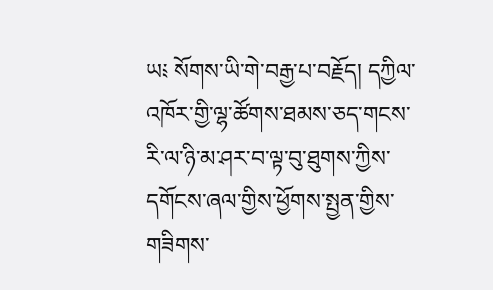ཡ༴ སོགས་ཡི་གེ་བརྒྱ་པ་བརྗོད། དཀྱིལ་འཁོར་གྱི་ལྷ་ཚོགས་ཐམས་ཅད་གངས་རི་ལ་ཉི་མ་ཤར་བ་ལྟ་བུ་ཐུགས་ཀྱིས་དགོངས་ཞལ་གྱིས་ཕྱོགས་སྤྱན་གྱིས་གཟིགས་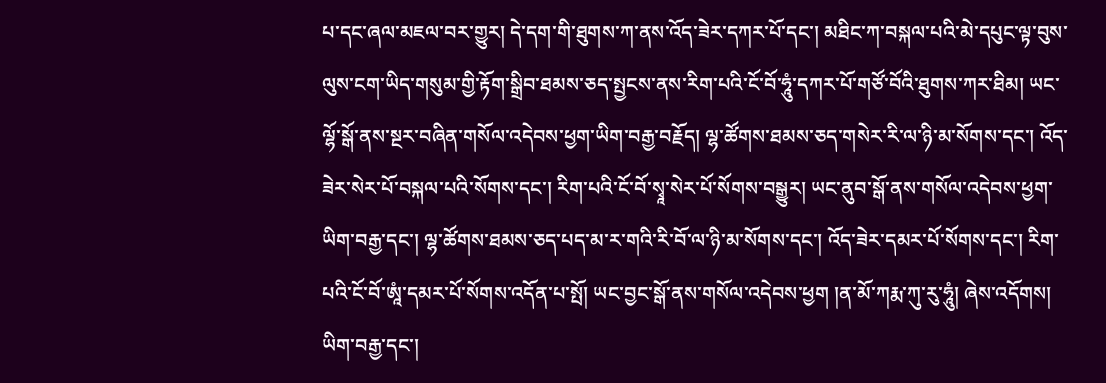པ་དང་ཞལ་མཇལ་བར་གྱུར། དེ་དག་གི་ཐུགས་ཀ་ནས་འོད་ཟེར་དཀར་པོ་དང་། མཐིང་ཀ་བསྐལ་པའི་མེ་དཔུང་ལྟ་བུས་ལུས་ངག་ཡིད་གསུམ་གྱི་རྟོག་སྒྲིབ་ཐམས་ཅད་སྤྱངས་ནས་རིག་པའི་ངོ་བོ་ཧཱུཾ་དཀར་པོ་གཙོ་བོའི་ཐུགས་ཀར་ཐིམ། ཡང་ལྷོ་སྒོ་ནས་སྔར་བཞིན་གསོལ་འདེབས་ཕྱག་ཡིག་བརྒྱ་བརྗོད། ལྷ་ཚོགས་ཐམས་ཅད་གསེར་རི་ལ་ཉི་མ་སོགས་དང་། འོད་ཟེར་སེར་པོ་བསྐལ་པའི་སོགས་དང་། རིག་པའི་ངོ་བོ་སྭཱ་སེར་པོ་སོགས་བསྒྱུར། ཡང་ནུབ་སྒོ་ནས་གསོལ་འདེབས་ཕྱག་ཡིག་བརྒྱ་དང་། ལྷ་ཚོགས་ཐམས་ཅད་པད་མ་ར་གའི་རི་བོ་ལ་ཉི་མ་སོགས་དང་། འོད་ཟེར་དམར་པོ་སོགས་དང་། རིག་པའི་ངོ་བོ་ཨཱཾ་དམར་པོ་སོགས་འདོན་པ་སྤོ། ཡང་བྱང་སྒོ་ནས་གསོལ་འདེབས་ཕྱག །ན་མོ་ཀརྨ་ཀུ་རུ་ཧཱུཾ། ཞེས་འདོགས། ཡིག་བརྒྱ་དང་།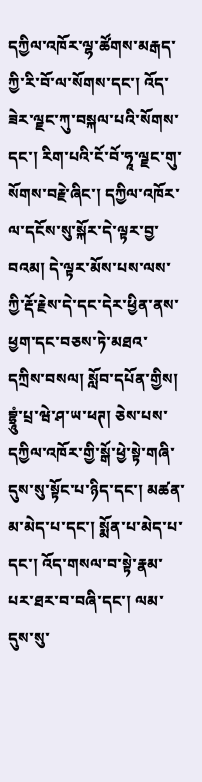དཀྱིལ་འཁོར་ལྷ་ཚོགས་མརྒད་ཀྱི་རི་བོ་ལ་སོགས་དང་། འོད་ཟེར་ལྗང་ཀུ་བསྐལ་པའི་སོགས་དང་། རིག་པའི་ངོ་བོ་ཧཱ་ལྗང་གུ་སོགས་བརྗེ་ཞིང་། དཀྱིལ་འཁོར་ལ་དངོས་སུ་སྐོར་དེ་ལྟར་བྱ་བའམ། དེ་ལྟར་མོས་པས་ལས་ཀྱི་རྡོ་རྗེས་དེ་དང་དེར་ཕྱིན་ནས་ཕྱག་དང་བཅས་ཏེ་མཐའ་དཀྲིས་བསལ། སློབ་དཔོན་གྱིས། བྷྲཱུཾ་པྲ་ཝེ་ཤ་ཡ་ཕཊ། ཅེས་པས་དཀྱིལ་འཁོར་གྱི་སྒོ་ཕྱེ་སྟེ་གཞི་དུས་སུ་སྟོང་པ་ཉིད་དང་། མཚན་མ་མེད་པ་དང་། སྨོན་པ་མེད་པ་དང་། འོད་གསལ་བ་སྟེ་རྣམ་པར་ཐར་བ་བཞི་དང་། ལམ་དུས་སུ་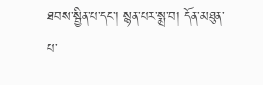ཐབས་སྦྱིན་པ་དང་། སྙན་པར་སྨྲ་བ། དོན་མཐུན་པ་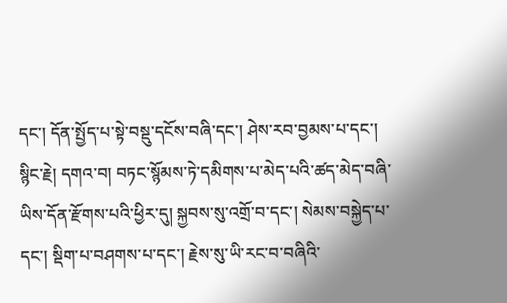དང་། དོན་སྤྱོད་པ་སྟེ་བསྡུ་དངོས་བཞི་དང་། ཤེས་རབ་བྱམས་པ་དང་། སྙིང་རྗེ། དགའ་བ། བཏང་སྙོམས་ཏེ་དམིགས་པ་མེད་པའི་ཚད་མེད་བཞི་ཡིས་དོན་རྫོགས་པའི་ཕྱིར་དུ། སྐྱབས་སུ་འགྲོ་བ་དང་། སེམས་བསྐྱེད་པ་དང་། སྡིག་པ་བཤགས་པ་དང་། རྗེས་སུ་ཡི་རང་བ་བཞིའི་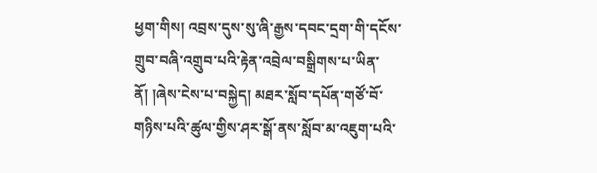ཕྱག་གིས། འབྲས་དུས་སུ་ཞི་རྒྱས་དབང་དྲག་གི་དངོས་གྲུབ་བཞི་འགྲུབ་པའི་རྟེན་འབྲེལ་བསྒྲིགས་པ་ཡིན་ནོ། །ཞེས་ངེས་པ་བསྐྱེད། མཐར་སློབ་དཔོན་གཙོ་བོ་གཉིས་པའི་ཚུལ་གྱིས་ཤར་སྒོ་ནས་སློབ་མ་འཇུག་པའི་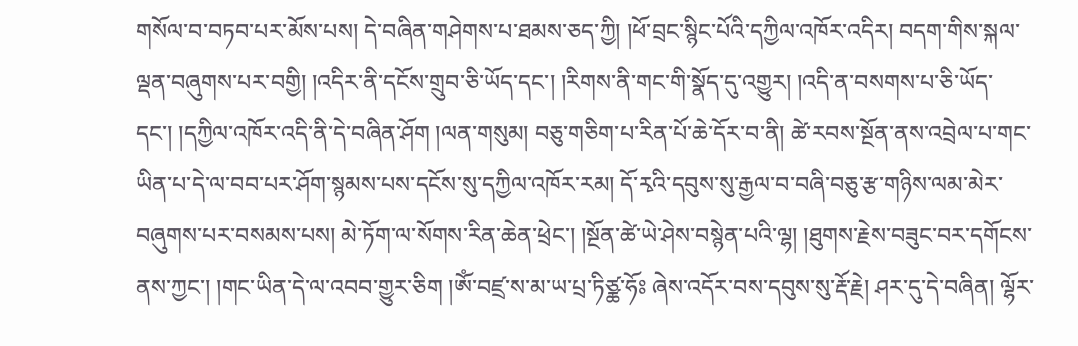གསོལ་བ་བཏབ་པར་མོས་པས། དེ་བཞིན་གཤེགས་པ་ཐམས་ཅད་ཀྱི། །ཕོ་བྲང་སྙིང་པོའི་དཀྱིལ་འཁོར་འདིར། བདག་གིས་སྐལ་ལྡན་བཞུགས་པར་བགྱི། །འདིར་ནི་དངོས་གྲུབ་ཅི་ཡོད་དང་། །རིགས་ནི་གང་གི་སྣོད་དུ་འགྱུར། །འདི་ན་བསགས་པ་ཅི་ཡོད་དང་། །དཀྱིལ་འཁོར་འདི་ནི་དེ་བཞིན་ཤོག །ལན་གསུམ། བཅུ་གཅིག་པ་རིན་པོ་ཆེ་དོར་བ་ནི། ཚེ་རབས་སྔོན་ནས་འབྲེལ་པ་གང་ཡིན་པ་དེ་ལ་བབ་པར་ཤོག་སྙམས་པས་དངོས་སུ་དཀྱིལ་འཁོར་རམ། དོ་རྭའི་དབུས་སུ་རྒྱལ་བ་བཞི་བཅུ་རྩ་གཉིས་ལམ་མེར་བཞུགས་པར་བསམས་པས། མེ་ཏོག་ལ་སོགས་རིན་ཆེན་ཕྲེང་། །སྔོན་ཚེ་ཡེ་ཤེས་བསྙེན་པའི་ལྷ། །ཐུགས་རྗེས་བཟུང་བར་དགོངས་ནས་ཀྱང་། །གང་ཡིན་དེ་ལ་འབབ་གྱུར་ཅིག །ༀ་བཛྲ་ས་མ་ཡ་པྲ་ཏིཙྪ་ཧོཿ ཞེས་འདོར་བས་དབུས་སུ་རྡོ་རྗེ། ཤར་དུ་དེ་བཞིན། ལྷོར་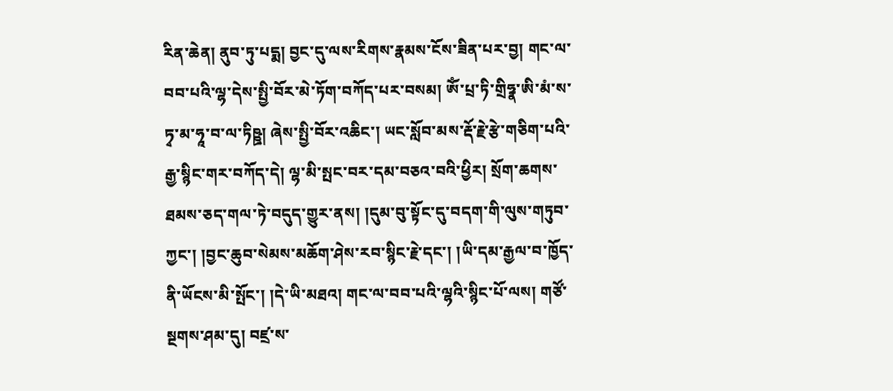རིན་ཆེན། ནུབ་ཏུ་པདྨ། བྱང་དུ་ལས་རིགས་རྣམས་ངོས་ཟིན་པར་བྱ། གང་ལ་བབ་པའི་ལྷ་དེས་སྤྱི་བོར་མེ་ཏོག་བཀོད་པར་བསམ། ༀ་པྲ་ཏི་གྲིཧྣ་ཨི་མཾ་ས་ཏྭ་མ་ཧཱ་བ་ལ་ཏིཥྛ། ཞེས་སྤྱི་བོར་འཆིང་། ཡང་སློབ་མས་རྡོ་རྗེ་རྩེ་གཅིག་པའི་རྒྱ་སྙིང་གར་བཀོད་དེ། ལྷ་མི་སྤང་བར་དམ་བཅའ་བའི་ཕྱིར། སྲོག་ཆགས་ཐམས་ཅད་གལ་ཏེ་བདུད་གྱུར་ནས། །དུམ་བུ་སྟོང་དུ་བདག་གི་ལུས་གཏུབ་ཀྱང་། །བྱང་ཆུབ་སེམས་མཆོག་ཤེས་རབ་སྙིང་རྗེ་དང་། །ཡི་དམ་རྒྱལ་བ་ཁྱོད་ནི་ཡོངས་མི་སྤོང་། །དེ་ཡི་མཐའ། གང་ལ་བབ་པའི་ལྷའི་སྙིང་པོ་ལས། གཙོ་སྔགས་ཤམ་དུ། བཛྲ་ས་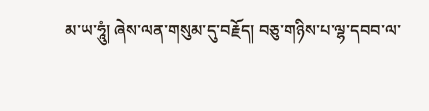མ་ཡ་ཧཱུཾ། ཞེས་ལན་གསུམ་དུ་བརྗོད། བཅུ་གཉིས་པ་ལྷ་དབབ་ལ་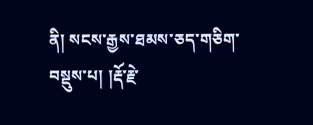ནི། སངས་རྒྱས་ཐམས་ཅད་གཅིག་བསྡུས་པ། །རྡོ་རྗེ་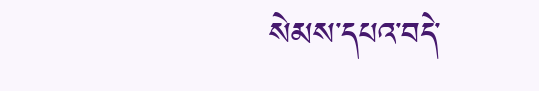སེམས་དཔའ་བདེ་